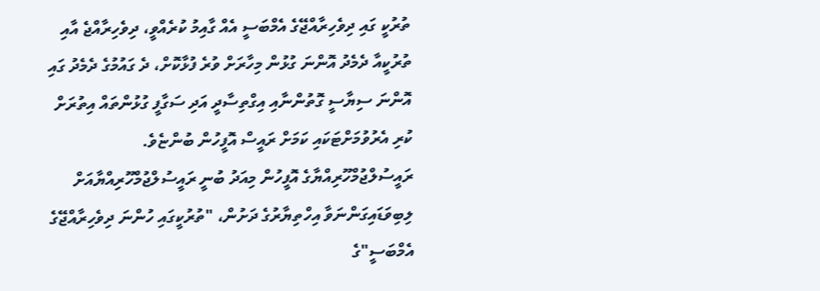ތުރުކީ ގައި ދިވެހިރާއްޖޭގެ އެމްބަސީ އެއް ގާއިމު ކުރެއްވީ، ދިވެހިރާއްޖެ އާއި ތުރުކީއާ ދެމެދު އޮންނަ ގުޅުން މިހާރަށް ވުރެ ފުޅާކޮށް، ދެ ގައުމުގެ ދެމެދު ގައި އޮންނަ ސިޔާސީ ގޮތުންނާއި އިގްތިސާދީ އަދި ސަގާފީ ގުޅުންތައް އިތުރަށް ކުރި އެރުވުމަށްޓަކައި ކަމަށް ރައީސް އޮފީހުން ބުންޏެވެ.
ރައީސުލްޖުމްހޫރިއްޔާގެ އޮފީހުން މިއަދު ބުނީ ރައީސުލްޖުމްހޫރިއްޔާއަށް ލިބިވަޑައިގަންނަވާ އިހްތިޔާރުގެ ދަށުން، "ތުރުކީގައި ހުންނަ ދިވެހިރާއްޖޭގެ އެމްބަސީ"ގެ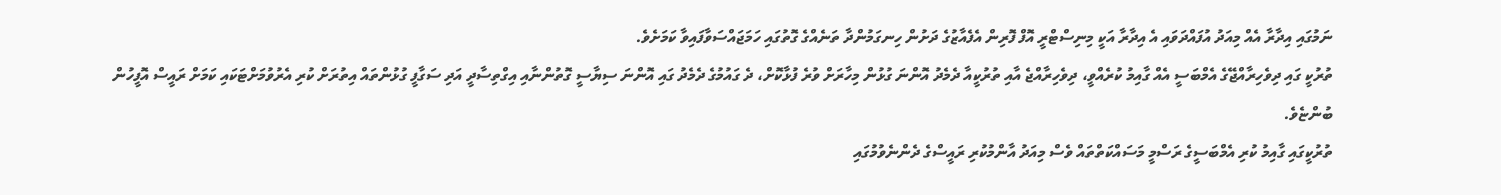ނަމުގައި އިދާރާ އެއް މިއަދު އުފައްދަވައި އެ އިދާރާ އަކީ މިނިސްޓްރީ އޮފް ފޮރިން އެފެއާޒުގެ ދަށުން ހިނގަމުންދާ ތަނެއްގެ ގޮތުގައި ހަމަޖައްސަވާފައިވާ ކަމަށެވެ.
ތުރުކީ ގައި ދިވެހިރާއްޖޭގެ އެމްބަސީ އެއް ގާއިމު ކުރެއްވީ، ދިވެހިރާއްޖެ އާއި ތުރުކީއާ ދެމެދު އޮންނަ ގުޅުން މިހާރަށް ވުރެ ފުޅާކޮށް، ދެ ގައުމުގެ ދެމެދު ގައި އޮންނަ ސިޔާސީ ގޮތުންނާއި އިގްތިސާދީ އަދި ސަގާފީ ގުޅުންތައް އިތުރަށް ކުރި އެރުވުމަށްޓަކައި ކަމަށް ރައީސް އޮފީހުން ބުންޏެވެ.
ތުރުކީގައި ގާއިމު ކުރި އެމްބަސީގެ ރަސްމީ މަސައްކަތްތައް ވެސް މިއަދު އާންމުކުރި ރައީސްގެ ދެންނެވުމުގައި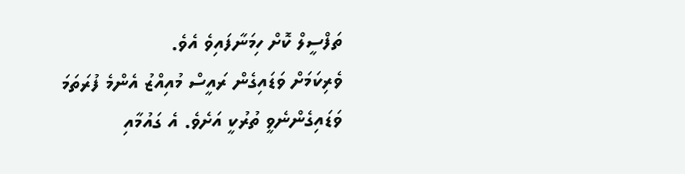ތަފްސީލް ކޮށް ހިމަނާފައިވެ އެވެ.
ވެރިކަމަށް ވަޑައިގެން ރައީސް މުއިއްޒު އެންމެ ފުރަތަމަ ވަޑައިގެންނެވީ ތުރުކީ އަށެވެ. އެ ގައުމާއި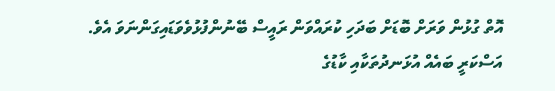އޮތް ގުޅުން ވަރަށް ބޮޑަށް ބަދަހި ކުރައްވަން ރައީސް ބޭނުންފުޅުވެވަޑައިގަންނަވަ އެވެ. އަސްކަރީ ބައެއް އުޅަނދުތަކާއި ކާޑުގެ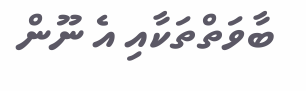ބާވަތްތަކާއި އެ ނޫން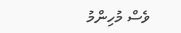ވެސް މުހިންމު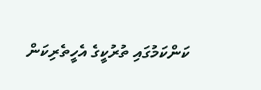ކަންކަމުގައި ތުރުކީގެ އެހީތެރިކަން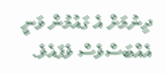ދިނުމަށް އެ ގައުމުން ވަނީ އެއްބަސްވެސް ވެފައެވެ.